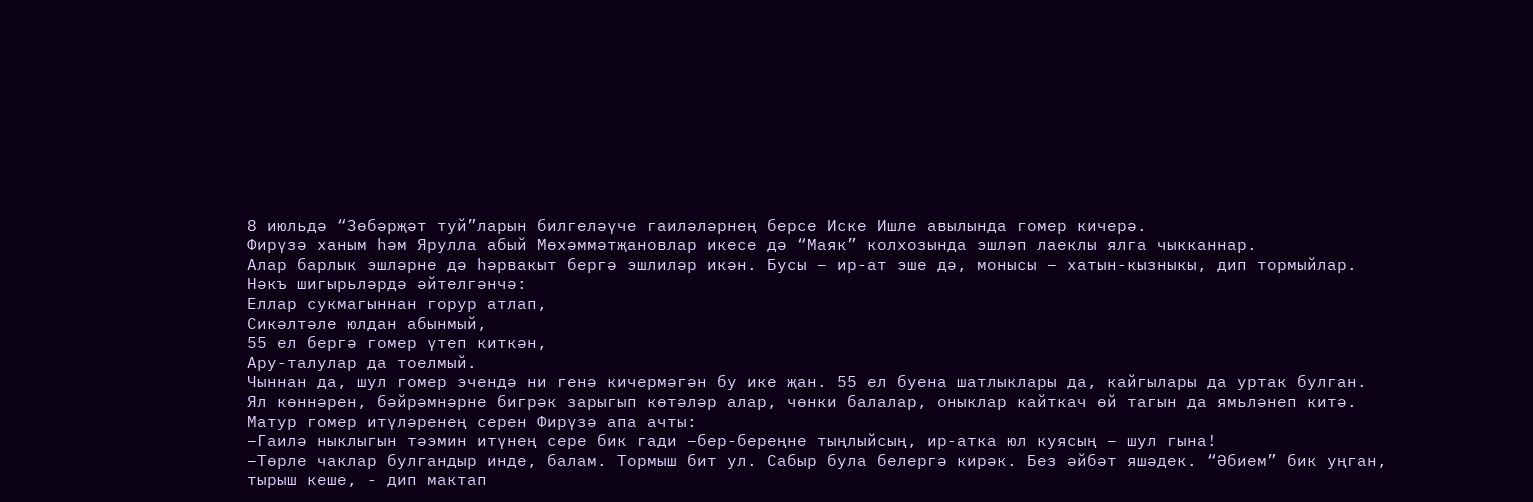8 июльдә “Зөбәрҗәт туй”ларын билгеләүче гаиләләрнең берсе Иске Ишле авылында гомер кичерә.
Фирүзә ханым һәм Ярулла абый Мөхәммәтҗановлар икесе дә “Маяк” колхозында эшләп лаеклы ялга чыкканнар.
Алар барлык эшләрне дә һәрвакыт бергә эшлиләр икән. Бусы – ир-ат эше дә, монысы – хатын-кызныкы, дип тормыйлар. Нәкъ шигырьләрдә әйтелгәнчә:
Еллар сукмагыннан горур атлап,
Сикәлтәле юлдан абынмый,
55 ел бергә гомер үтеп киткән,
Ару-талулар да тоелмый.
Чыннан да, шул гомер эчендә ни генә кичермәгән бу ике җан. 55 ел буена шатлыклары да, кайгылары да уртак булган.
Ял көннәрен, бәйрәмнәрне бигрәк зарыгып көтәләр алар, чөнки балалар, оныклар кайткач өй тагын да ямьләнеп китә. Матур гомер итүләренең серен Фирүзә апа ачты:
–Гаилә ныклыгын тәэмин итүнең сере бик гади –бер-береңне тыңлыйсың, ир-атка юл куясың – шул гына!
–Төрле чаклар булгандыр инде, балам. Тормыш бит ул. Сабыр була белергә кирәк. Без әйбәт яшәдек. “Әбием” бик уңган, тырыш кеше, - дип мактап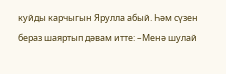куйды карчыгын Ярулла абый. Һәм сүзен бераз шаяртып дәвам итте: –Менә шулай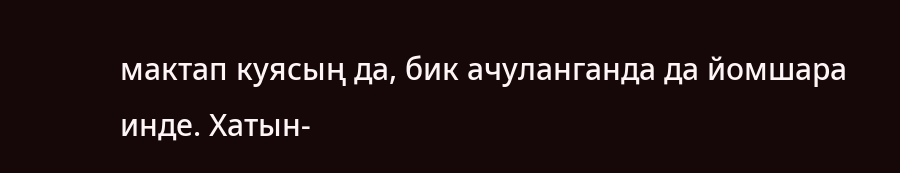мактап куясың да, бик ачуланганда да йомшара инде. Хатын-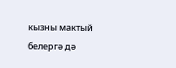кызны мактый белергә дә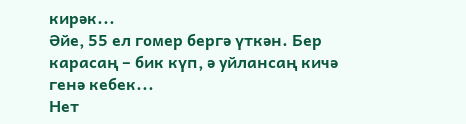кирәк...
Әйе, 55 ел гомер бергә үткән. Бер карасаң – бик күп, ә уйлансаң кичә генә кебек...
Нет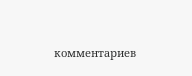комментариев